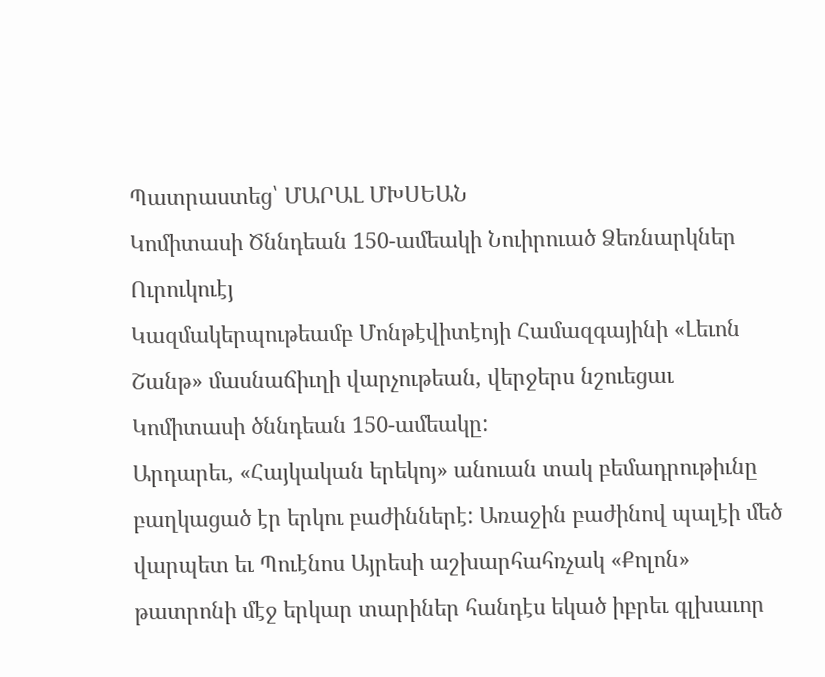Պատրաստեց՝ ՄԱՐԱԼ ՄԽՍԵԱՆ
Կոմիտասի Ծննդեան 150-ամեակի Նուիրուած Ձեռնարկներ
Ուրուկուէյ
Կազմակերպութեամբ Մոնթէվիտէոյի Համազգայինի «Լեւոն Շանթ» մասնաճիւղի վարչութեան, վերջերս նշուեցաւ Կոմիտասի ծննդեան 150-ամեակը:
Արդարեւ, «Հայկական երեկոյ» անուան տակ բեմադրութիւնը բաղկացած էր երկու բաժիններէ: Առաջին բաժինով պալէի մեծ վարպետ եւ Պուէնոս Այրեսի աշխարհահռչակ «Քոլոն» թատրոնի մէջ երկար տարիներ հանդէս եկած իբրեւ գլխաւոր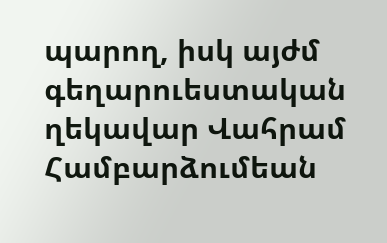պարող, իսկ այժմ գեղարուեստական ղեկավար Վահրամ Համբարձումեան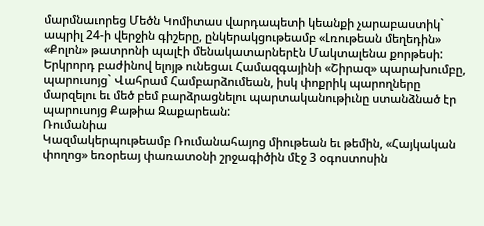մարմնաւորեց Մեծն Կոմիտաս վարդապետի կեանքի չարաբաստիկ` ապրիլ 24-ի վերջին գիշերը, ընկերակցութեամբ «Լռութեան մեղեդին» «Քոլոն» թատրոնի պալէի մենակատարներէն Մակտալենա քորթեսի:
Երկրորդ բաժինով ելոյթ ունեցաւ Համազգայինի «Շիրազ» պարախումբը, պարուսոյց` Վահրամ Համբարձումեան, իսկ փոքրիկ պարողները մարզելու եւ մեծ բեմ բարձրացնելու պարտականութիւնը ստանձնած էր պարուսոյց Քաթիա Զաքարեան:
Ռումանիա
Կազմակերպութեամբ Ռումանահայոց միութեան եւ թեմին, «Հայկական փողոց» եռօրեայ փառատօնի շրջագիծին մէջ 3 օգոստոսին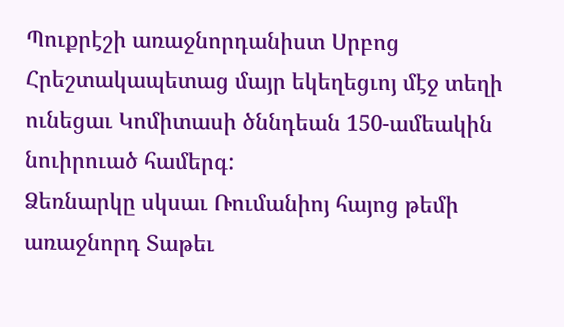Պուքրէշի առաջնորդանիստ Սրբոց Հրեշտակապետաց մայր եկեղեցւոյ մէջ տեղի ունեցաւ Կոմիտասի ծննդեան 150-ամեակին նուիրուած համերգ:
Ձեռնարկը սկսաւ Ռումանիոյ հայոց թեմի առաջնորդ Տաթեւ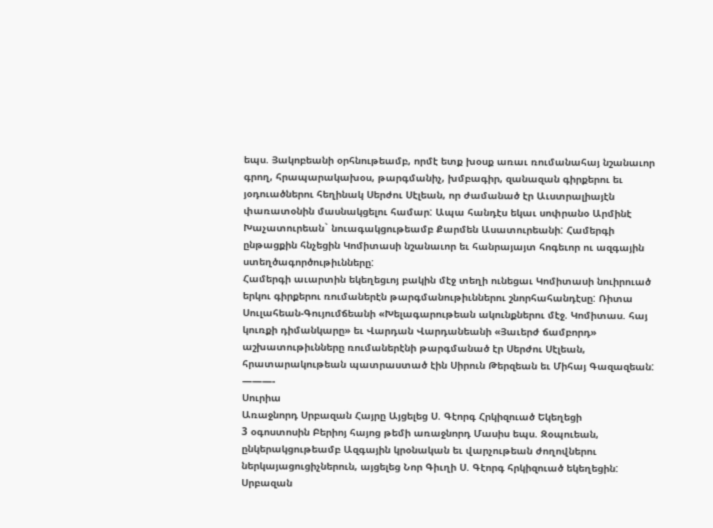եպս. Յակոբեանի օրհնութեամբ, որմէ ետք խօսք առաւ ռումանահայ նշանաւոր գրող, հրապարակախօս, թարգմանիչ, խմբագիր, զանազան գիրքերու եւ յօդուածներու հեղինակ Սերժու Սէլեան, որ ժամանած էր Աւստրալիայէն փառատօնին մասնակցելու համար: Ապա հանդէս եկաւ սոփրանօ Արմինէ Խաչատուրեան` նուագակցութեամբ Քարմեն Ասատուրեանի: Համերգի ընթացքին հնչեցին Կոմիտասի նշանաւոր եւ հանրայայտ հոգեւոր ու ազգային ստեղծագործութիւնները:
Համերգի աւարտին եկեղեցւոյ բակին մէջ տեղի ունեցաւ Կոմիտասի նուիրուած երկու գիրքերու ռումաներէն թարգմանութիւններու շնորհահանդէսը: Ռիտա Սուլահեան-Գույումճեանի «Խելագարութեան ակունքներու մէջ. Կոմիտաս. հայ կուռքի դիմանկարը» եւ Վարդան Վարդանեանի «Յաւերժ ճամբորդ» աշխատութիւնները ռումաներէնի թարգմանած էր Սերժու Սէլեան, հրատարակութեան պատրաստած էին Սիրուն Թերզեան եւ Միհայ Գազազեան:
———-
Սուրիա
Առաջնորդ Սրբազան Հայրը Այցելեց Ս. Գէորգ Հրկիզուած Եկեղեցի
3 օգոստոսին Բերիոյ հայոց թեմի առաջնորդ Մասիս եպս. Զօպուեան, ընկերակցութեամբ Ազգային կրօնական եւ վարչութեան ժողովներու ներկայացուցիչներուն, այցելեց Նոր Գիւղի Ս. Գէորգ հրկիզուած եկեղեցին:
Սրբազան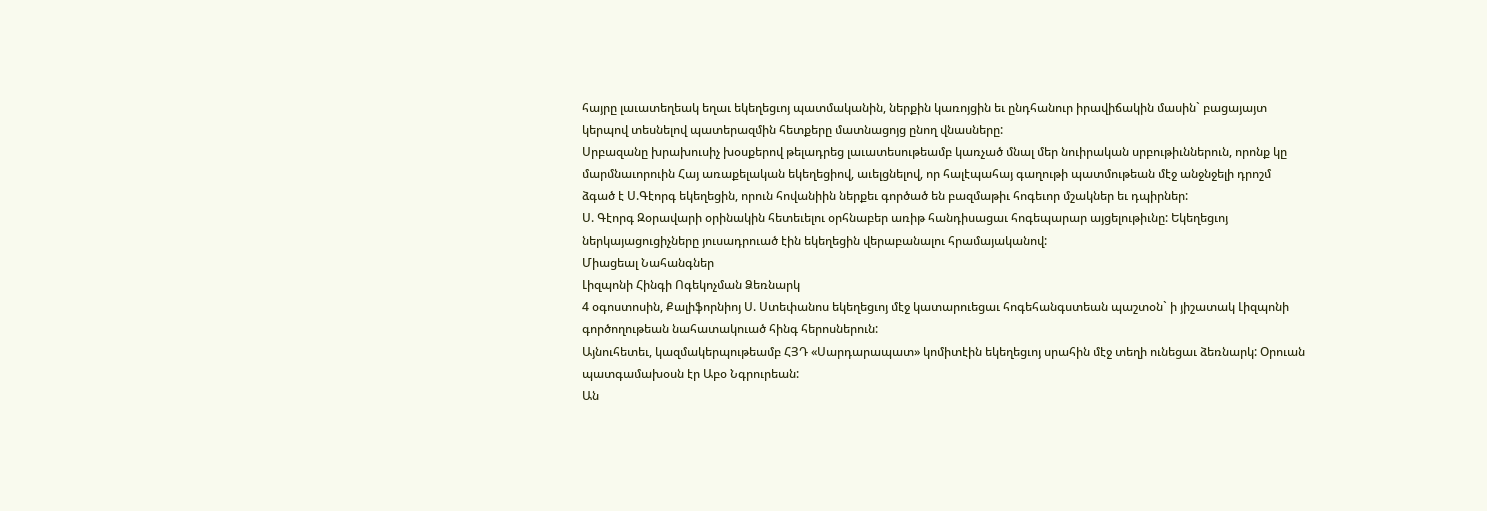հայրը լաւատեղեակ եղաւ եկեղեցւոյ պատմականին, ներքին կառոյցին եւ ընդհանուր իրավիճակին մասին` բացայայտ կերպով տեսնելով պատերազմին հետքերը մատնացոյց ընող վնասները:
Սրբազանը խրախուսիչ խօսքերով թելադրեց լաւատեսութեամբ կառչած մնալ մեր նուիրական սրբութիւններուն, որոնք կը մարմնաւորուին Հայ առաքելական եկեղեցիով, աւելցնելով, որ հալէպահայ գաղութի պատմութեան մէջ անջնջելի դրոշմ ձգած է Ս.Գէորգ եկեղեցին, որուն հովանիին ներքեւ գործած են բազմաթիւ հոգեւոր մշակներ եւ դպիրներ:
Ս. Գէորգ Զօրավարի օրինակին հետեւելու օրհնաբեր առիթ հանդիսացաւ հոգեպարար այցելութիւնը: Եկեղեցւոյ ներկայացուցիչները յուսադրուած էին եկեղեցին վերաբանալու հրամայականով:
Միացեալ Նահանգներ
Լիզպոնի Հինգի Ոգեկոչման Ձեռնարկ
4 օգոստոսին, Քալիֆորնիոյ Ս. Ստեփանոս եկեղեցւոյ մէջ կատարուեցաւ հոգեհանգստեան պաշտօն` ի յիշատակ Լիզպոնի գործողութեան նահատակուած հինգ հերոսներուն:
Այնուհետեւ, կազմակերպութեամբ ՀՅԴ «Սարդարապատ» կոմիտէին եկեղեցւոյ սրահին մէջ տեղի ունեցաւ ձեռնարկ: Օրուան պատգամախօսն էր Աբօ Նգրուրեան:
Ան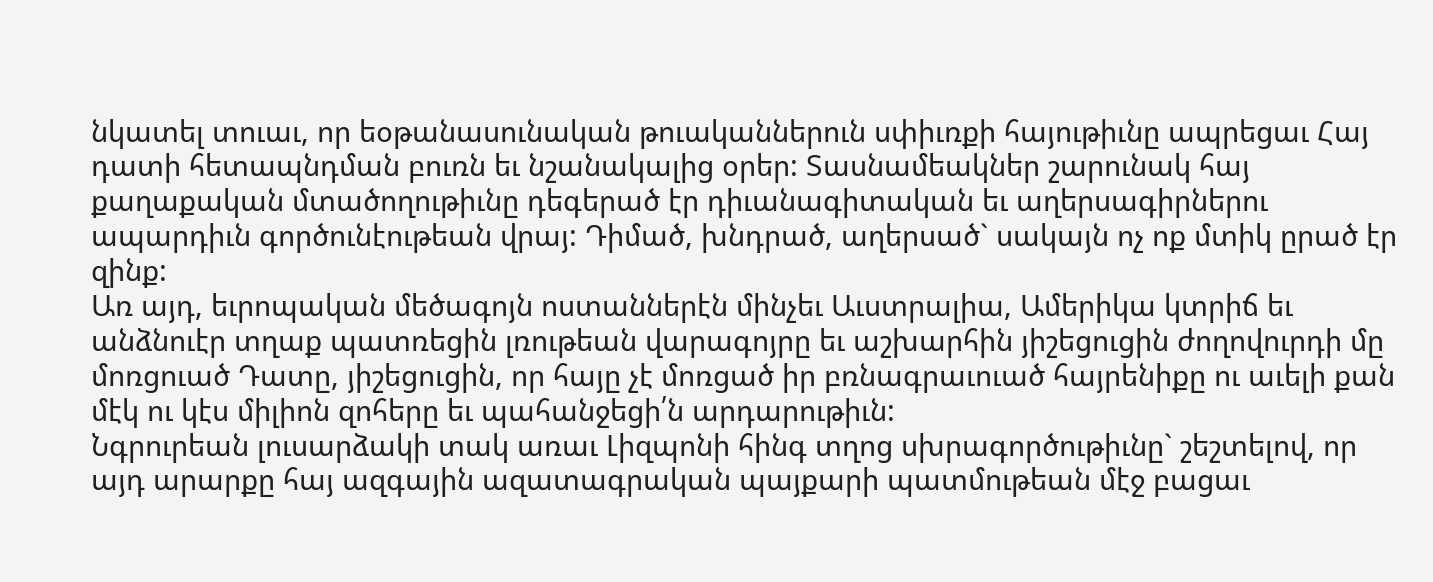նկատել տուաւ, որ եօթանասունական թուականներուն սփիւռքի հայութիւնը ապրեցաւ Հայ դատի հետապնդման բուռն եւ նշանակալից օրեր: Տասնամեակներ շարունակ հայ քաղաքական մտածողութիւնը դեգերած էր դիւանագիտական եւ աղերսագիրներու ապարդիւն գործունէութեան վրայ: Դիմած, խնդրած, աղերսած` սակայն ոչ ոք մտիկ ըրած էր զինք:
Առ այդ, եւրոպական մեծագոյն ոստաններէն մինչեւ Աւստրալիա, Ամերիկա կտրիճ եւ անձնուէր տղաք պատռեցին լռութեան վարագոյրը եւ աշխարհին յիշեցուցին ժողովուրդի մը մոռցուած Դատը, յիշեցուցին, որ հայը չէ մոռցած իր բռնագրաւուած հայրենիքը ու աւելի քան մէկ ու կէս միլիոն զոհերը եւ պահանջեցի՛ն արդարութիւն:
Նգրուրեան լուսարձակի տակ առաւ Լիզպոնի հինգ տղոց սխրագործութիւնը` շեշտելով, որ այդ արարքը հայ ազգային ազատագրական պայքարի պատմութեան մէջ բացաւ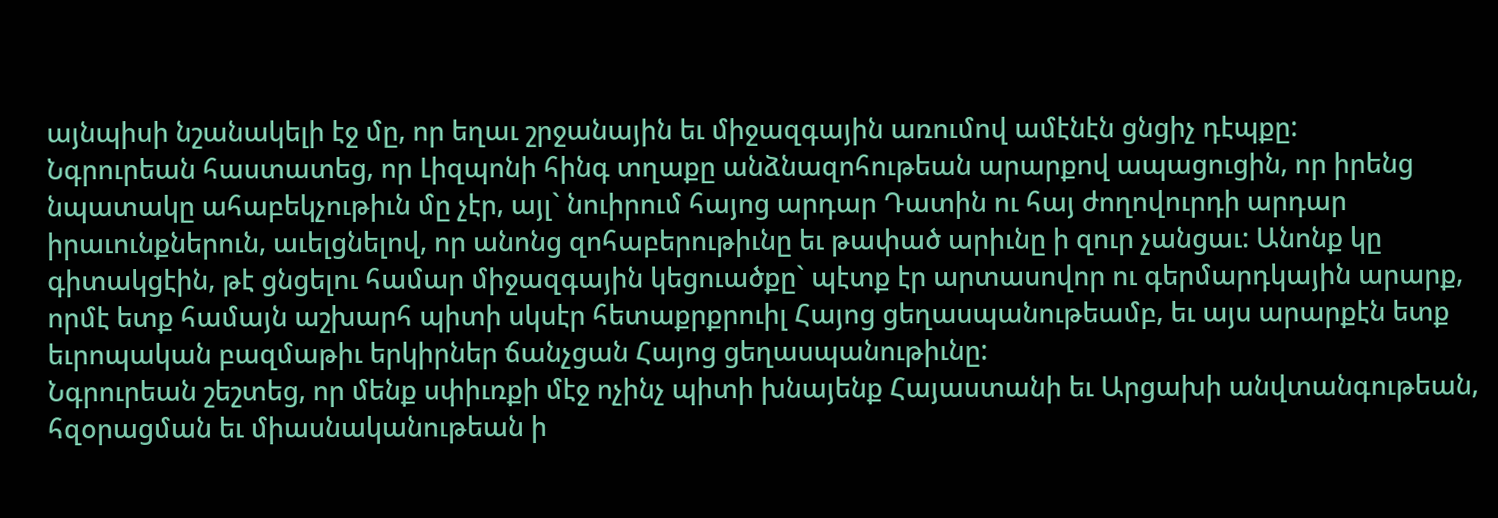այնպիսի նշանակելի էջ մը, որ եղաւ շրջանային եւ միջազգային առումով ամէնէն ցնցիչ դէպքը:
Նգրուրեան հաստատեց, որ Լիզպոնի հինգ տղաքը անձնազոհութեան արարքով ապացուցին, որ իրենց նպատակը ահաբեկչութիւն մը չէր, այլ` նուիրում հայոց արդար Դատին ու հայ ժողովուրդի արդար իրաւունքներուն, աւելցնելով, որ անոնց զոհաբերութիւնը եւ թափած արիւնը ի զուր չանցաւ: Անոնք կը գիտակցէին, թէ ցնցելու համար միջազգային կեցուածքը` պէտք էր արտասովոր ու գերմարդկային արարք, որմէ ետք համայն աշխարհ պիտի սկսէր հետաքրքրուիլ Հայոց ցեղասպանութեամբ, եւ այս արարքէն ետք եւրոպական բազմաթիւ երկիրներ ճանչցան Հայոց ցեղասպանութիւնը:
Նգրուրեան շեշտեց, որ մենք սփիւռքի մէջ ոչինչ պիտի խնայենք Հայաստանի եւ Արցախի անվտանգութեան, հզօրացման եւ միասնականութեան ի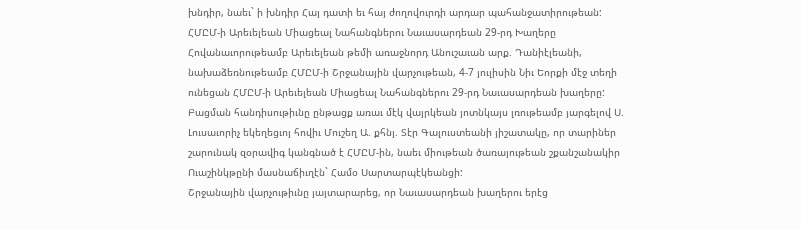խնդիր, նաեւ` ի խնդիր Հայ դատի եւ հայ ժողովուրդի արդար պահանջատիրութեան:
ՀՄԸՄ-ի Արեւելեան Միացեալ Նահանգներու Նաւասարդեան 29-րդ Խաղերը
Հովանաւորութեամբ Արեւելեան թեմի առաջնորդ Անուշաւան արք. Դանիէլեանի, նախաձեռնութեամբ ՀՄԸՄ-ի Շրջանային վարչութեան, 4-7 յուլիսին Նիւ Եորքի մէջ տեղի ունեցան ՀՄԸՄ-ի Արեւելեան Միացեալ Նահանգներու 29-րդ Նաւասարդեան խաղերը:
Բացման հանդիսութիւնը ընթացք առաւ մէկ վայրկեան յոտնկայս լռութեամբ յարգելով Ս. Լուսաւորիչ եկեղեցւոյ հովիւ Մուշեղ Ա. քհնյ. Տէր Գալուստեանի յիշատակը, որ տարիներ շարունակ զօրավիգ կանգնած է ՀՄԸՄ-ին, նաեւ միութեան ծառայութեան շքանշանակիր Ուաշինկթընի մասնաճիւղէն` Համօ Սարտարպէկեանցի:
Շրջանային վարչութիւնը յայտարարեց, որ Նաւասարդեան խաղերու երէց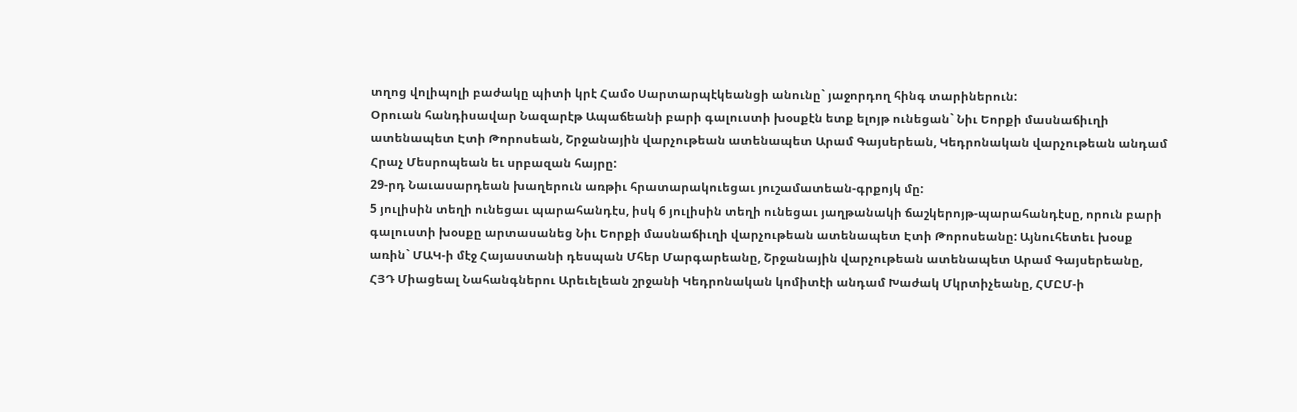տղոց վոլիպոլի բաժակը պիտի կրէ Համօ Սարտարպէկեանցի անունը` յաջորդող հինգ տարիներուն:
Օրուան հանդիսավար Նազարէթ Ապաճեանի բարի գալուստի խօսքէն ետք ելոյթ ունեցան` Նիւ Եորքի մասնաճիւղի ատենապետ Էտի Թորոսեան, Շրջանային վարչութեան ատենապետ Արամ Գայսերեան, Կեդրոնական վարչութեան անդամ Հրաչ Մեսրոպեան եւ սրբազան հայրը:
29-րդ Նաւասարդեան խաղերուն առթիւ հրատարակուեցաւ յուշամատեան-գրքոյկ մը:
5 յուլիսին տեղի ունեցաւ պարահանդէս, իսկ 6 յուլիսին տեղի ունեցաւ յաղթանակի ճաշկերոյթ-պարահանդէսը, որուն բարի գալուստի խօսքը արտասանեց Նիւ Եորքի մասնաճիւղի վարչութեան ատենապետ Էտի Թորոսեանը: Այնուհետեւ խօսք առին` ՄԱԿ-ի մէջ Հայաստանի դեսպան Մհեր Մարգարեանը, Շրջանային վարչութեան ատենապետ Արամ Գայսերեանը, ՀՅԴ Միացեալ Նահանգներու Արեւելեան շրջանի Կեդրոնական կոմիտէի անդամ Խաժակ Մկրտիչեանը, ՀՄԸՄ-ի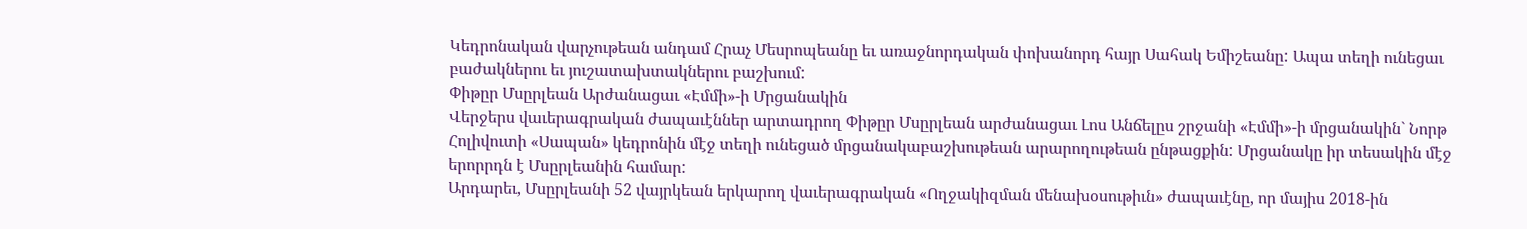Կեդրոնական վարչութեան անդամ Հրաչ Մեսրոպեանը եւ առաջնորդական փոխանորդ հայր Սահակ Եմիշեանը: Ապա տեղի ունեցաւ բաժակներու եւ յուշատախտակներու բաշխում:
Փիթըր Մսըրլեան Արժանացաւ «Էմմի»-ի Մրցանակին
Վերջերս վաւերագրական ժապաւէններ արտադրող Փիթըր Մսըրլեան արժանացաւ Լոս Անճելըս շրջանի «Էմմի»-ի մրցանակին` Նորթ Հոլիվուտի «Սապան» կեդրոնին մէջ տեղի ունեցած մրցանակաբաշխութեան արարողութեան ընթացքին: Մրցանակը իր տեսակին մէջ երորրդն է Մսըրլեանին համար:
Արդարեւ, Մսըրլեանի 52 վայրկեան երկարող վաւերագրական «Ողջակիզման մենախօսութիւն» ժապաւէնը, որ մայիս 2018-ին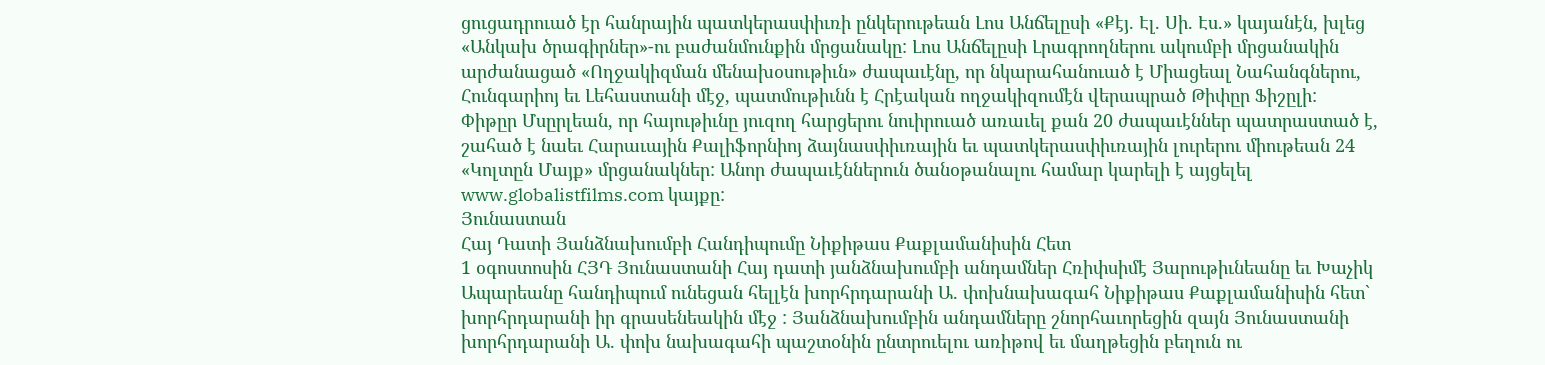ցուցադրուած էր հանրային պատկերասփիւռի ընկերութեան Լոս Անճելըսի «Քէյ. Էլ. Սի. Էս.» կայանէն, խլեց «Անկախ ծրագիրներ»-ու բաժանմունքին մրցանակը: Լոս Անճելըսի Լրագրողներու ակումբի մրցանակին արժանացած «Ողջակիզման մենախօսութիւն» ժապաւէնը, որ նկարահանուած է Միացեալ Նահանգներու, Հունգարիոյ եւ Լեհաստանի մէջ, պատմութիւնն է Հրէական ողջակիզումէն վերապրած Թիփըր Ֆիշըլի:
Փիթըր Մսըրլեան, որ հայութիւնը յուզող հարցերու նուիրուած առաւել քան 20 ժապաւէններ պատրաստած է, շահած է նաեւ Հարաւային Քալիֆորնիոյ ձայնասփիւռային եւ պատկերասփիւռային լուրերու միութեան 24 «Կոլտըն Մայք» մրցանակներ: Անոր ժապաւէններուն ծանօթանալու համար կարելի է այցելել www.globalistfilms.com կայքը:
Յունաստան
Հայ Դատի Յանձնախումբի Հանդիպումը Նիքիթաս Քաքլամանիսին Հետ
1 օգոստոսին ՀՅԴ Յունաստանի Հայ դատի յանձնախումբի անդամներ Հռիփսիմէ Յարութիւնեանը եւ Խաչիկ Ապարեանը հանդիպում ունեցան հելլէն խորհրդարանի Ա. փոխնախագահ Նիքիթաս Քաքլամանիսին հետ` խորհրդարանի իր գրասենեակին մէջ : Յանձնախումբին անդամները շնորհաւորեցին զայն Յունաստանի խորհրդարանի Ա. փոխ նախագահի պաշտօնին ընտրուելու առիթով եւ մաղթեցին բեղուն ու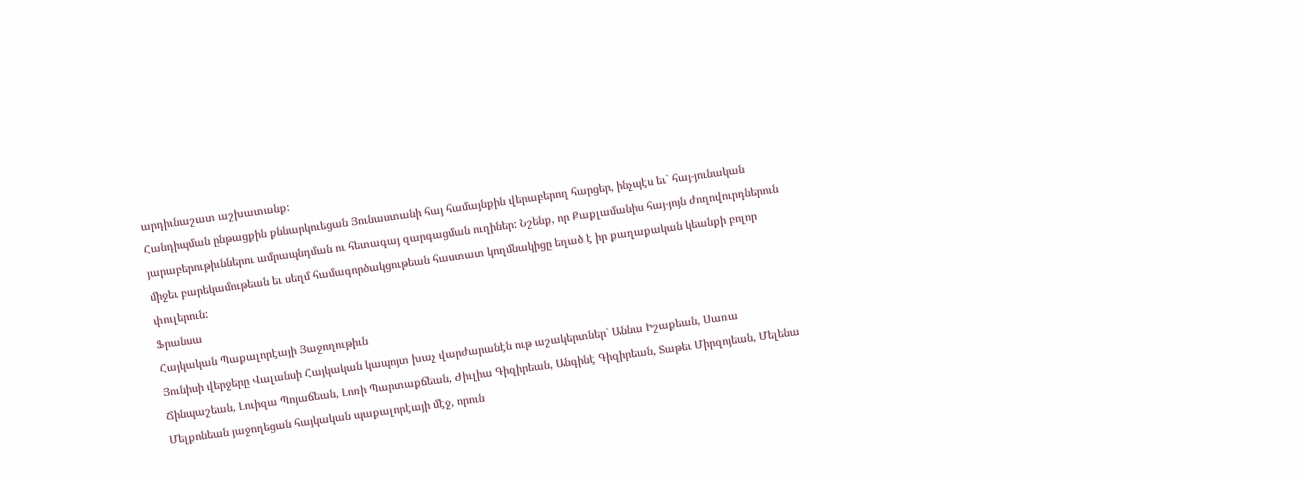արդիւնաշատ աշխատանք:
Հանդիպման ընթացքին քննարկուեցան Յունաստանի հայ համայնքին վերաբերող հարցեր, ինչպէս եւ` հայ-յունական յարաբերութիւններու ամրապնդման ու հետագայ զարգացման ուղիներ: Նշենք, որ Քաքլամանիս հայ-յոյն ժողովուրդներուն միջեւ բարեկամութեան եւ սեղմ համագործակցութեան հաստատ կողմնակիցը եղած է իր քաղաքական կեանքի բոլոր փուլերուն:
Ֆրանսա
Հայկական Պաքալորէայի Յաջողութիւն
Յունիսի վերջերը Վալանսի Հայկական կապոյտ խաչ վարժարանէն ութ աշակերտներ` Աննա Իշաքեան, Սառա Ճինպաշեան, Լուիզա Պոյաճեան, Լոռի Պարտաքճեան, Ժիւլիա Գիզիրեան, Անգինէ Գիզիրեան, Տաթեւ Միրզոյեան, Մելենա Մելքոնեան յաջողեցան հայկական պաքալորէայի մէջ, որուն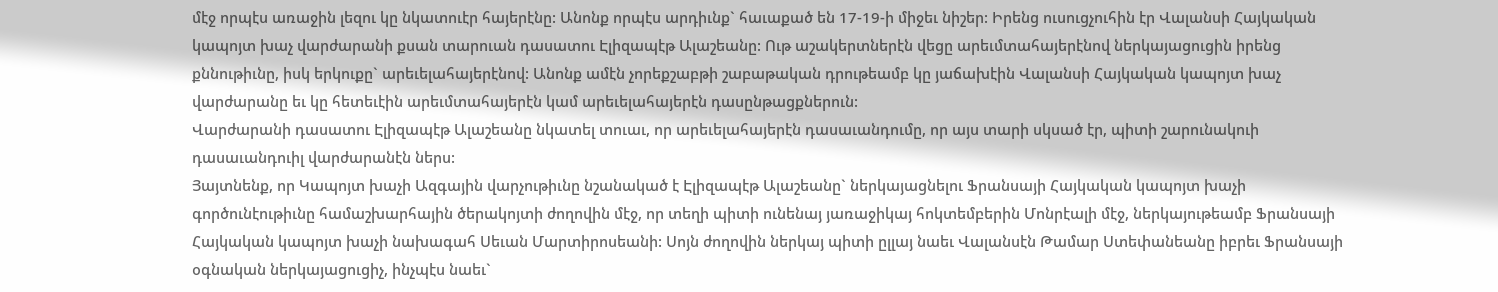մէջ որպէս առաջին լեզու կը նկատուէր հայերէնը: Անոնք որպէս արդիւնք` հաւաքած են 17-19-ի միջեւ նիշեր: Իրենց ուսուցչուհին էր Վալանսի Հայկական կապոյտ խաչ վարժարանի քսան տարուան դասատու Էլիզապէթ Ալաշեանը: Ութ աշակերտներէն վեցը արեւմտահայերէնով ներկայացուցին իրենց քննութիւնը, իսկ երկուքը` արեւելահայերէնով: Անոնք ամէն չորեքշաբթի շաբաթական դրութեամբ կը յաճախէին Վալանսի Հայկական կապոյտ խաչ վարժարանը եւ կը հետեւէին արեւմտահայերէն կամ արեւելահայերէն դասընթացքներուն:
Վարժարանի դասատու Էլիզապէթ Ալաշեանը նկատել տուաւ, որ արեւելահայերէն դասաւանդումը, որ այս տարի սկսած էր, պիտի շարունակուի դասաւանդուիլ վարժարանէն ներս:
Յայտնենք, որ Կապոյտ խաչի Ազգային վարչութիւնը նշանակած է Էլիզապէթ Ալաշեանը` ներկայացնելու Ֆրանսայի Հայկական կապոյտ խաչի գործունէութիւնը համաշխարհային ծերակոյտի ժողովին մէջ, որ տեղի պիտի ունենայ յառաջիկայ հոկտեմբերին Մոնրէալի մէջ, ներկայութեամբ Ֆրանսայի Հայկական կապոյտ խաչի նախագահ Սեւան Մարտիրոսեանի: Սոյն ժողովին ներկայ պիտի ըլլայ նաեւ Վալանսէն Թամար Ստեփանեանը իբրեւ Ֆրանսայի օգնական ներկայացուցիչ, ինչպէս նաեւ`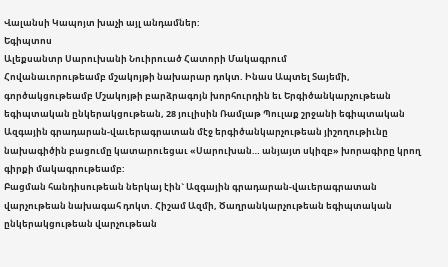Վալանսի Կապոյտ խաչի այլ անդամներ:
Եգիպտոս
Ալեքսանտր Սարուխանի Նուիրուած Հատորի Մակագրում
Հովանաւորութեամբ մշակոյթի նախարար դոկտ. Ինաս Ապտել Տայեմի, գործակցութեամբ Մշակոյթի բարձրագոյն խորհուրդին եւ Երգիծանկարչութեան եգիպտական ընկերակցութեան, 28 յուլիսին Ռամլաթ Պուլաք շրջանի եգիպտական Ազգային գրադարան-վաւերագրատան մէջ երգիծանկարչութեան յիշողութիւնը նախագիծին բացումը կատարուեցաւ «Սարուխան… անյայտ սկիզբ» խորագիրը կրող գիրքի մակագրութեամբ:
Բացման հանդիսութեան ներկայ էին` Ազգային գրադարան-վաւերագրատան վարչութեան նախագահ դոկտ. Հիշամ Ազմի, Ծաղրանկարչութեան եգիպտական ընկերակցութեան վարչութեան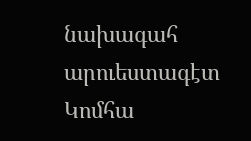նախագահ արուեստագէտ Կոմհա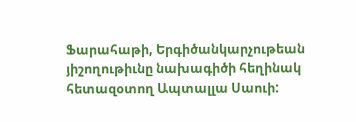Ֆարահաթի, Երգիծանկարչութեան յիշողութիւնը նախագիծի հեղինակ հետազօտող Ապտալլա Սաուի: